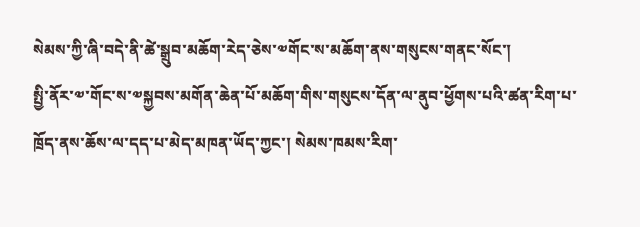སེམས་ཀྱི་ཞི་བདེ་ནི་ཚེ་སྒྲུབ་མཆོག་རེད་ཅེས་༧གོང་ས་མཆོག་ནས་གསུངས་གནང་སོང་།
སྤྱི་ནོར་༧་གོང་ས་༧སྐྱབས་མགོན་ཆེན་པོ་མཆོག་གིས་གསུངས་དོན་ལ་ནུབ་ཕྱོགས་པའི་ཚན་རིག་པ་ཁྲོད་ནས་ཆོས་ལ་དད་པ་མེད་མཁན་ཡོད་ཀྱང་། སེམས་ཁམས་རིག་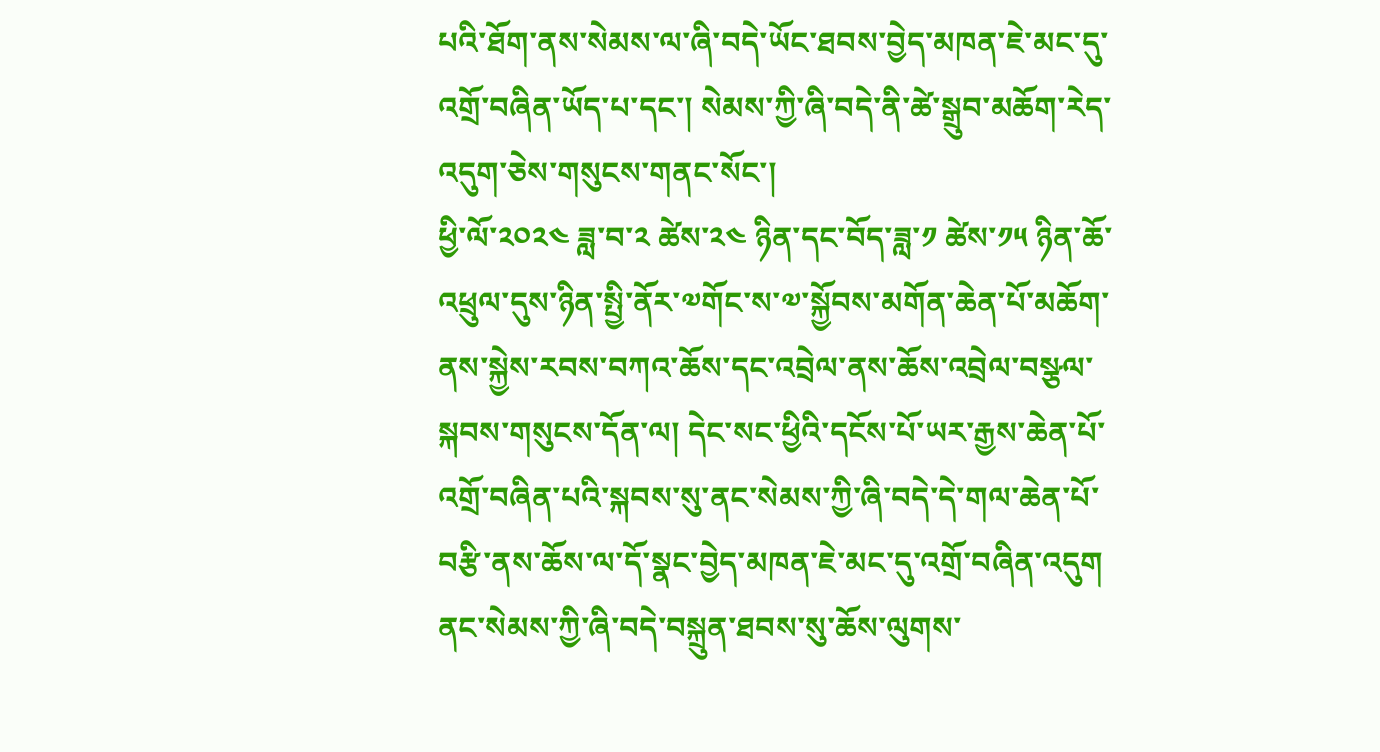པའི་ཐོག་ནས་སེམས་ལ་ཞི་བདེ་ཡོང་ཐབས་བྱེད་མཁན་ཇེ་མང་དུ་འགྲོ་བཞིན་ཡོད་པ་དང་། སེམས་ཀྱི་ཞི་བདེ་ནི་ཚེ་སྒྲུབ་མཆོག་རེད་འདུག་ཅེས་གསུངས་གནང་སོང་།
ཕྱི་ལོ་༢༠༢༤ ཟླ་བ་༢ ཚེས་༢༤ ཉིན་དང་བོད་ཟླ་༡ ཚེས་༡༥ ཉིན་ཆོ་འཕྲུལ་དུས་ཉིན་སྤྱི་ནོར་༧གོང་ས་༧་སྐྱོབས་མགོན་ཆེན་པོ་མཆོག་ནས་སྐྱེས་རབས་བཀའ་ཆོས་དང་འབྲེལ་ནས་ཆོས་འབྲེལ་བསྩལ་སྐབས་གསུངས་དོན་ལ། དེང་སང་ཕྱིའི་དངོས་པོ་ཡར་རྒྱས་ཆེན་པོ་འགྲོ་བཞིན་པའི་སྐབས་སུ་ནང་སེམས་ཀྱི་ཞི་བདེ་དེ་གལ་ཆེན་པོ་བརྩི་ནས་ཆོས་ལ་དོ་སྣང་བྱེད་མཁན་ཇེ་མང་དུ་འགྲོ་བཞིན་འདུག ནང་སེམས་ཀྱི་ཞི་བདེ་བསྐྲུན་ཐབས་སུ་ཆོས་ལུགས་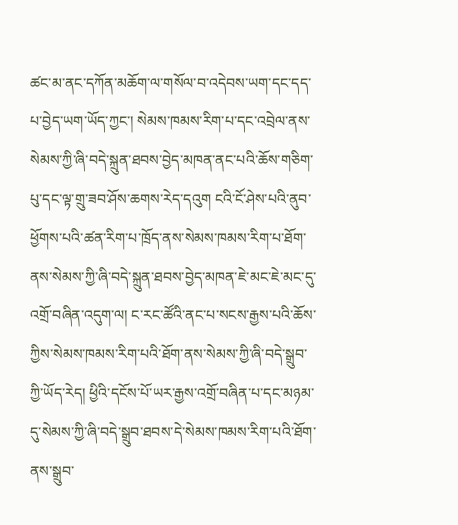ཚང་མ་ནང་དཀོན་མཆོག་ལ་གསོལ་བ་འདེབས་ཡག་དང་དད་པ་བྱེད་ཡག་ཡོད་ཀྱང་། སེམས་ཁམས་རིག་པ་དང་འབྲེལ་ནས་སེམས་ཀྱི་ཞི་བདེ་སྐྲུན་ཐབས་བྱེད་མཁན་ནང་པའི་ཆོས་གཅིག་པུ་དང་ལྟ་གྲུ་ཟབ་ཤོས་ཆགས་རེད་དའུག ངའི་ངོ་ཤེས་པའི་ནུབ་ཕྱོགས་པའི་ཚན་རིག་པ་ཁྲོད་ནས་སེམས་ཁམས་རིག་པ་ཐོག་ནས་སེམས་ཀྱི་ཞི་བདེ་སྐྲུན་ཐབས་བྱེད་མཁན་ཇེ་མང་ཇེ་མང་དུ་འགྲོ་བཞིན་འདུག་ལ། ང་རང་ཚོའི་ནང་པ་སངས་རྒྱས་པའི་ཆོས་ཀྱིས་སེམས་ཁམས་རིག་པའི་ཐོག་ནས་སེམས་ཀྱི་ཞི་བདེ་སྒྲུབ་ཀྱི་ཡོད་རེད། ཕྱིའི་དངོས་པོ་ཡར་རྒྱས་འགྲོ་བཞིན་པ་དང་མཉམ་དུ་སེམས་ཀྱི་ཞི་བདེ་སྒྲུབ་ཐབས་དེ་སེམས་ཁམས་རིག་པའི་ཐོག་ནས་སྒྲུབ་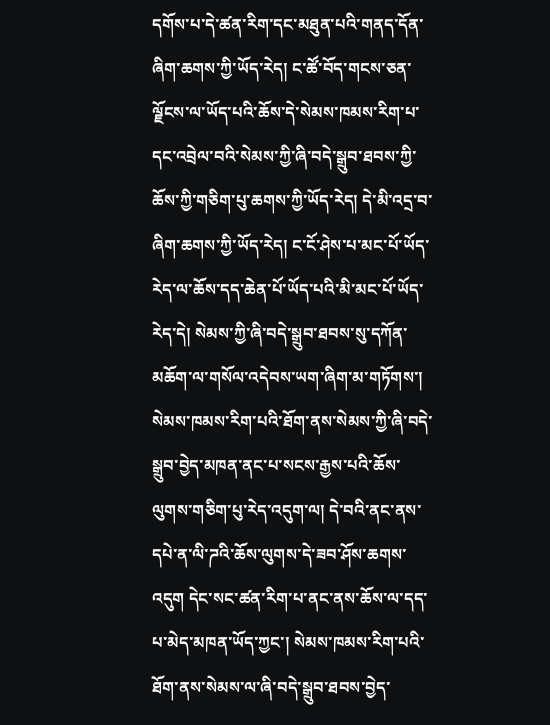དགོས་པ་དེ་ཚན་རིག་དང་མཐུན་པའི་གནད་དོན་ཞིག་ཆགས་ཀྱི་ཡོད་རེད། ང་ཚོ་བོད་གངས་ཅན་ལྗོངས་ལ་ཡོད་པའི་ཆོས་དེ་སེམས་ཁམས་རིག་པ་དང་འབྲེལ་བའི་སེམས་ཀྱི་ཞི་བདེ་སྒྲུབ་ཐབས་ཀྱི་ཆོས་ཀྱི་གཅིག་པུ་ཆགས་ཀྱི་ཡོད་རེད། དེ་མི་འདྲ་བ་ཞིག་ཆགས་ཀྱི་ཡོད་རེད། ང་ངོ་ཤེས་པ་མང་པོ་ཡོད་རེད་ལ་ཆོས་དད་ཆེན་པོ་ཡོད་པའི་མི་མང་པོ་ཡོད་རེད་དེ། སེམས་ཀྱི་ཞི་བདེ་སྒྲུབ་ཐབས་སུ་དཀོན་མཆོག་ལ་གསོལ་འདེབས་ཡག་ཞིག་མ་གཏོགས་། སེམས་ཁམས་རིག་པའི་ཐོག་ནས་སེམས་ཀྱི་ཞི་བདེ་སྒྲུབ་བྱེད་མཁན་ནང་པ་སངས་རྒྱས་པའི་ཆོས་ལུགས་གཅིག་པུ་རེད་འདུག་ལ། དེ་བའི་ནང་ནས་དཔེ་ན་ལི་ཌའི་ཆོས་ལུགས་དེ་ཟབ་ཤོས་ཆགས་འདུག དེང་སང་ཚན་རིག་པ་ནང་ནས་ཆོས་ལ་དད་པ་མེད་མཁན་ཡོད་ཀྱང་། སེམས་ཁམས་རིག་པའི་ཐོག་ནས་སེམས་ལ་ཞི་བདེ་སྒྲུབ་ཐབས་བྱེད་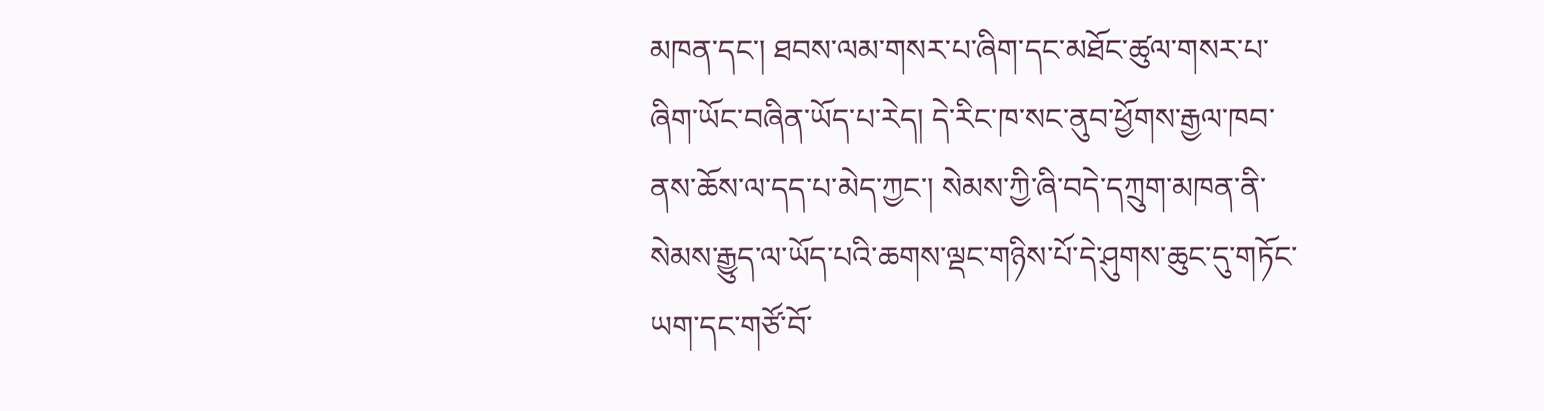མཁན་དང་། ཐབས་ལམ་གསར་པ་ཞིག་དང་མཐོང་ཚུལ་གསར་པ་ཞིག་ཡོང་བཞིན་ཡོད་པ་རེད། དེ་རིང་ཁ་སང་ནུབ་ཕྱོགས་རྒྱལ་ཁབ་ནས་ཆོས་ལ་དད་པ་མེད་ཀྱང་། སེམས་ཀྱི་ཞི་བདེ་དཀྲུག་མཁན་ནི་སེམས་རྒྱུད་ལ་ཡོད་པའི་ཆགས་ལྡང་གཉིས་པོ་དེ་ཤུགས་ཆུང་དུ་གཏོང་ཡག་དང་གཙོ་བོ་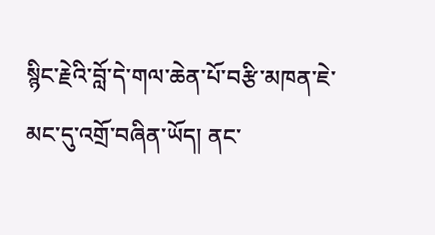སྙིང་རྗེའི་བློ་དེ་གལ་ཆེན་པོ་བརྩི་མཁན་ཇེ་མང་དུ་འགྲོ་བཞིན་ཡོད། ནང་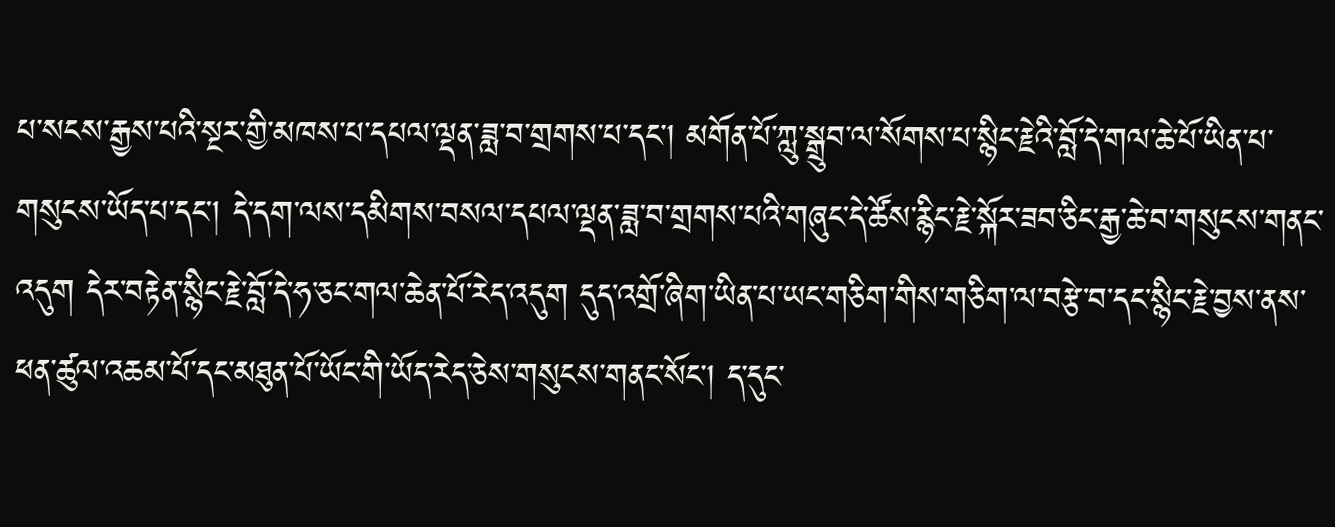པ་སངས་རྒྱས་པའི་སྔར་གྱི་མཁས་པ་དཔལ་ལྡན་ཟླ་བ་གྲགས་པ་དང་། མགོན་པོ་ཀླུ་སྒྲུབ་ལ་སོགས་པ་སྙིང་རྗེའི་བློ་དེ་གལ་ཆེ་པོ་ཡིན་པ་གསུངས་ཡོད་པ་དང་། དེ་དག་ལས་དམིགས་བསལ་དཔལ་ལྡན་ཟླ་བ་གྲགས་པའི་གཞུང་དེ་ཚོས་རྙིང་རྗེ་སྐོར་ཟབ་ཅིང་རྒྱ་ཆེ་བ་གསུངས་གནང་འདུག དེར་བརྟེན་སྙིང་རྗེ་བློ་དེ་ཧ་ཅང་གལ་ཆེན་པོ་རེད་འདུག དུད་འགྲོ་ཞིག་ཡིན་པ་ཡང་གཅིག་གིས་གཅིག་ལ་བརྩེ་བ་དང་སྙིང་རྗེ་བྱས་ནས་ཕན་ཚུལ་འཆམ་པོ་དང་མཐུན་པོ་ཡོང་གི་ཡོད་རེད་ཅེས་གསུངས་གནང་སོང་། ད་དུང་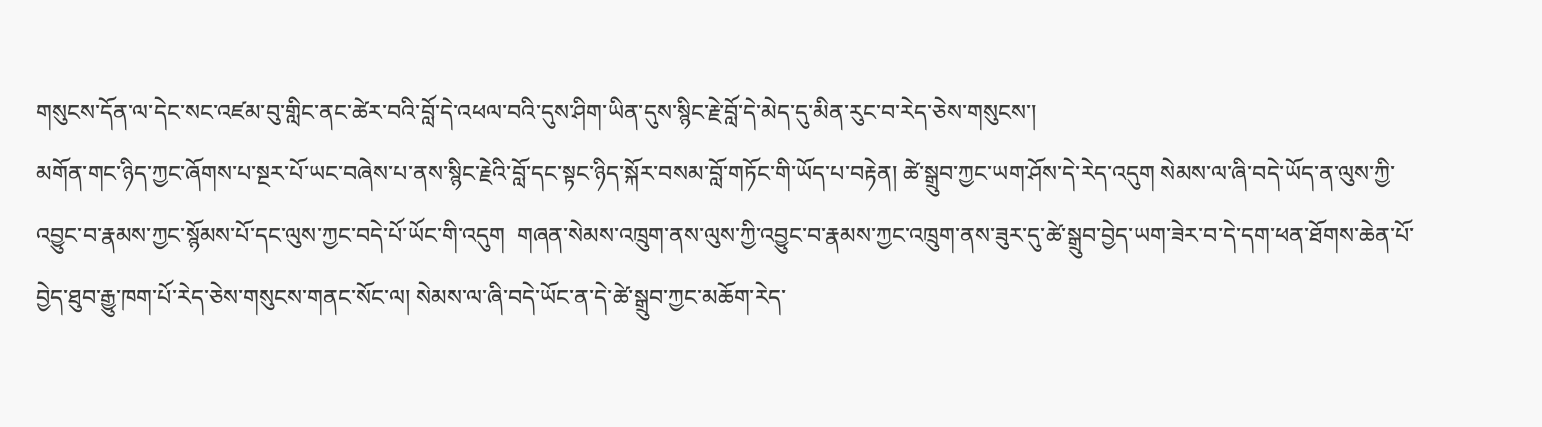གསུངས་དོན་ལ་དེང་སང་འཛམ་བུ་གླིང་ནང་ཚེར་བའི་བློ་དེ་འཕལ་བའི་དུས་ཤིག་ཡིན་དུས་སྙིང་རྗེ་བློ་དེ་མེད་དུ་མིན་རུང་བ་རེད་ཅེས་གསུངས་།
མགོན་གང་ཉིད་ཀྱང་ཞོགས་པ་སྔར་པོ་ཡང་བཞེས་པ་ནས་སྙིང་རྗེའི་བློ་དང་སྟང་ཉིད་སྐོར་བསམ་བློ་གཏོང་གི་ཡོད་པ་བརྟེན། ཚེ་སྒྲུབ་ཀྱང་ཡག་ཤོས་དེ་རེད་འདུག སེམས་ལ་ཞི་བདེ་ཡོད་ན་ལུས་ཀྱི་འབྱུང་བ་རྣམས་ཀྱང་སྙོམས་པོ་དང་ལུས་ཀྱང་བདེ་པོ་ཡོང་གི་འདུག  གཞན་སེམས་འཁྲུག་ནས་ལུས་ཀྱི་འབྱུང་བ་རྣམས་ཀྱང་འཁྲུག་ནས་ཟུར་དུ་ཚེ་སྒྲུབ་བྱེད་ཡག་ཟེར་བ་དེ་དག་ཕན་ཐོགས་ཆེན་པོ་བྱེད་ཐུབ་རྒྱུ་ཁག་པོ་རེད་ཅེས་གསུངས་གནང་སོང་ལ། སེམས་ལ་ཞི་བདེ་ཡོང་ན་དེ་ཚེ་སྒྲུབ་ཀྱང་མཆོག་རེད་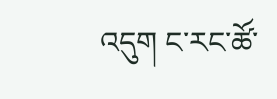འདུག ང་རང་ཚོ་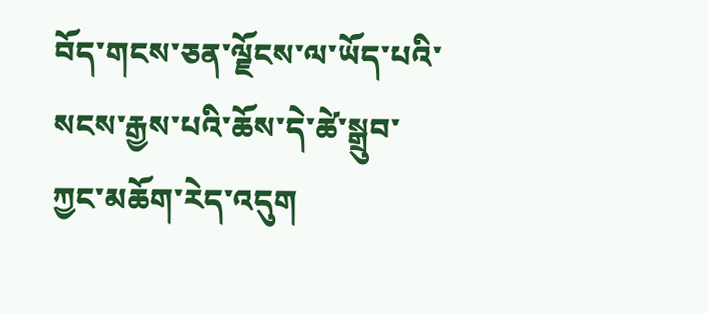བོད་གངས་ཅན་ལྗོངས་ལ་ཡོད་པའི་སངས་རྒྱས་པའི་ཆོས་དེ་ཚེ་སྒྲུབ་ཀྱང་མཆོག་རེད་འདུག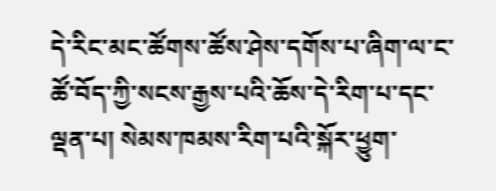དེ་རིང་མང་ཚོགས་ཚོས་ཤེས་དགོས་པ་ཞིག་ལ་ང་ཚོ་བོད་ཀྱི་སངས་རྒྱས་པའི་ཆོས་དེ་རིག་པ་དང་ལྡན་པ། སེམས་ཁམས་རིག་པའི་སྐོར་ཕྱུག་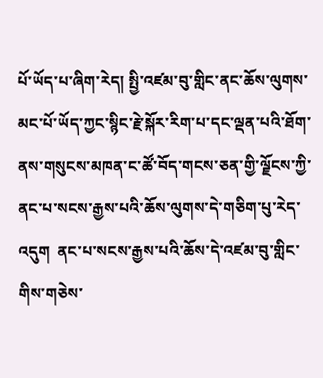པོ་ཡོད་པ་ཞིག་རེད། སྤྱི་འཛམ་བུ་གླིང་ནང་ཆོས་ལུགས་མང་པོ་ཡོད་ཀྱང་སྙིང་རྗེ་སྐོར་རིག་པ་དང་ལྡན་པའི་ཐོག་ནས་གསུངས་མཁན་ང་ཚོ་བོད་གངས་ཅན་གྱི་ལྗོངས་ཀྱི་ནང་པ་སངས་རྒྱས་པའི་ཆོས་ལུགས་དེ་གཅིག་པུ་རེད་འདུག  ནང་པ་སངས་རྒྱས་པའི་ཆོས་དེ་འཛམ་བུ་གླིང་གིས་གཅེས་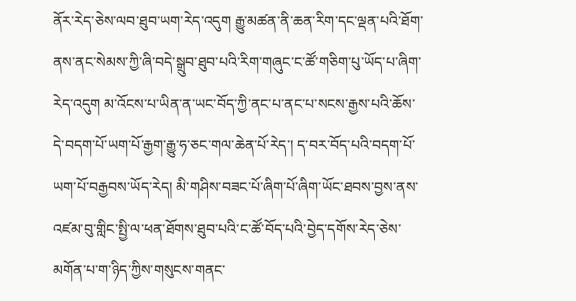ནོར་རེད་ཅེས་ལབ་ཐུབ་ཡག་རེད་འདུག རྒྱུ་མཚན་ནི་ཆན་རིག་དང་ལྡན་པའི་ཐོག་ནས་ནང་སེམས་ཀྱི་ཞི་བདེ་སྒྲུབ་ཐུབ་པའི་རིག་གཞུང་ང་ཚོ་གཅིག་པུ་ཡོད་པ་ཞིག་རེད་འདུག མ་འོངས་པ་ཡིན་ན་ཡང་བོད་ཀྱི་ནང་པ་ནང་པ་སངས་རྒྱས་པའི་ཆོས་དེ་བདག་པོ་ཡག་པོ་རྒྱག་རྒྱུ་ཧ་ཅང་གལ་ཆེན་པོ་རེད་། ད་བར་བོད་པའི་བདག་པོ་ཡག་པོ་བརྒྱབས་ཡོད་རེད། མི་གཤིས་བཟང་པོ་ཞིག་པོ་ཞིག་ཡོང་ཐབས་བྱས་ནས་འཛམ་བུ་གླིང་སྤྱི་ལ་ཕན་ཐོགས་ཐུབ་པའི་ང་ཚོ་བོད་པའི་བྱེད་དགོས་རེད་ཅེས་མགོན་པ་ག་ཉིད་ཀྱིས་གསུངས་གནང་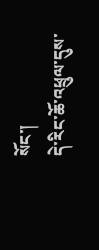སོང་།
དེ་རིང་ཆོ་འཕྲུལ་དུས་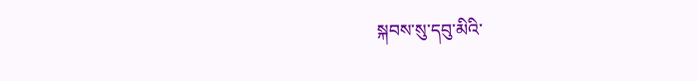སྐབས་སུ་དབུ་མིའི་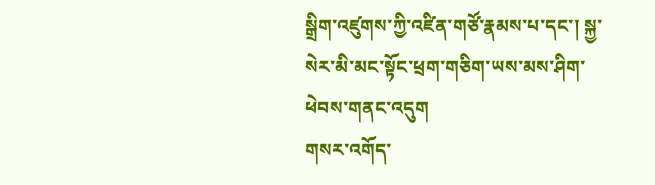སྒྲིག་འཛུགས་ཀྱི་འཛིན་གཙོ་རྣམས་པ་དང་། སྐྱ་སེར་མི་མང་སྟོང་ཕྲག་གཅིག་ཡས་མས་ཤིག་ཕེབས་གནང་འདུག
གསར་འགོད་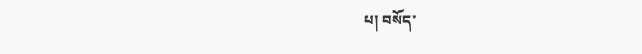པ། བསོད་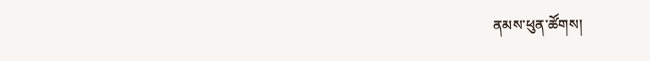ནམས་ཕུན་ཚོགས།